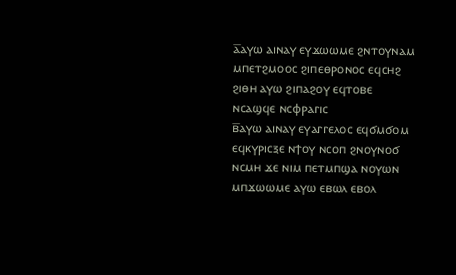ⲁ̅ⲁⲩⲱ ⲁⲓⲛⲁⲩ ⲉⲩϫⲱⲱⲙⲉ ϩⲛⲧⲟⲩⲛⲁⲙ ⲙⲡⲉⲧϩⲙⲟⲟⲥ ϩⲓⲡⲉⲑⲣⲟⲛⲟⲥ ⲉϥⲥⲏϩ ϩⲓⲑⲏ ⲁⲩⲱ ϩⲓⲡⲁϩⲟⲩ ⲉϥⲧⲟⲃⲉ ⲛⲥⲁϣϥⲉ ⲛⲥⲫⲣⲁⲅⲓⲥ
ⲃ̅ⲁⲩⲱ ⲁⲓⲛⲁⲩ ⲉⲩⲁⲅⲅⲉⲗⲟⲥ ⲉϥϭⲙϭⲟⲙ ⲉϥⲕⲩⲣⲓⲥⲝⲉ ⲛϯⲟⲩ ⲛⲥⲟⲡ ϩⲛⲟⲩⲛⲟϭ ⲛⲥⲙⲏ ϫⲉ ⲛⲓⲙ ⲡⲉⲧⲙⲡϣⲁ ⲛⲟⲩⲱⲛ ⲙⲡϫⲱⲱⲙⲉ ⲁⲩⲱ ⲉⲃⲱⲗ ⲉⲃⲟⲗ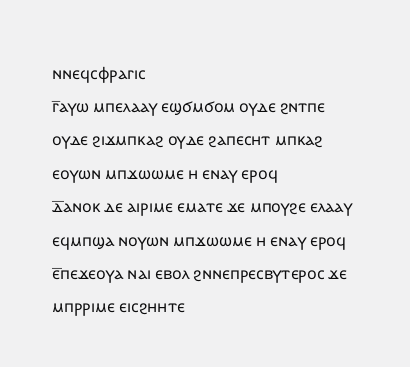ⲛⲛⲉϥⲥⲫⲣⲁⲅⲓⲥ
ⲅ̅ⲁⲩⲱ ⲙⲡⲉⲗⲁⲁⲩ ⲉϣϭⲙϭⲟⲙ ⲟⲩⲇⲉ ϩⲛⲧⲡⲉ ⲟⲩⲇⲉ ϩⲓϫⲙⲡⲕⲁϩ ⲟⲩⲇⲉ ϩⲁⲡⲉⲥⲏⲧ ⲙⲡⲕⲁϩ ⲉⲟⲩⲱⲛ ⲙⲡϫⲱⲱⲙⲉ ⲏ ⲉⲛⲁⲩ ⲉⲣⲟϥ
ⲇ̅ⲁⲛⲟⲕ ⲇⲉ ⲁⲓⲣⲓⲙⲉ ⲉⲙⲁⲧⲉ ϫⲉ ⲙⲡⲟⲩϩⲉ ⲉⲗⲁⲁⲩ ⲉϥⲙⲡϣⲁ ⲛⲟⲩⲱⲛ ⲙⲡϫⲱⲱⲙⲉ ⲏ ⲉⲛⲁⲩ ⲉⲣⲟϥ
ⲉ̅ⲡⲉϫⲉⲟⲩⲁ ⲛⲁⲓ ⲉⲃⲟⲗ ϩⲛⲛⲉⲡⲣⲉⲥⲃⲩⲧⲉⲣⲟⲥ ϫⲉ ⲙⲡⲣⲣⲓⲙⲉ ⲉⲓⲥϩⲏⲏⲧⲉ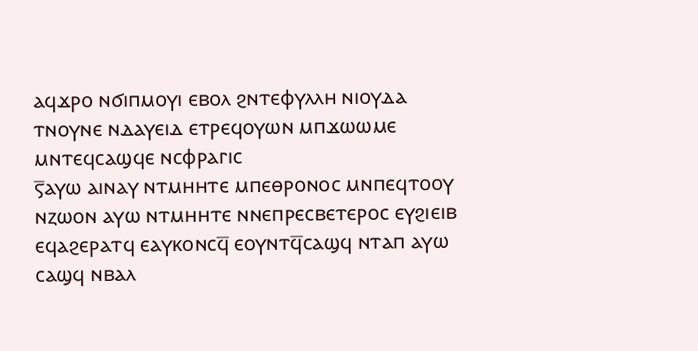ⲁϥϫⲣⲟ ⲛϭⲓⲡⲙⲟⲩⲓ ⲉⲃⲟⲗ ϩⲛⲧⲉⲫⲩⲗⲗⲏ ⲛⲓⲟⲩⲇⲁ ⲧⲛⲟⲩⲛⲉ ⲛⲇⲁⲩⲉⲓⲇ ⲉⲧⲣⲉϥⲟⲩⲱⲛ ⲙⲡϫⲱⲱⲙⲉ ⲙⲛⲧⲉϥⲥⲁϣϥⲉ ⲛⲥⲫⲣⲁⲅⲓⲥ
ⲋ̅ⲁⲩⲱ ⲁⲓⲛⲁⲩ ⲛⲧⲙⲏⲏⲧⲉ ⲙⲡⲉⲑⲣⲟⲛⲟⲥ ⲙⲛⲡⲉϥⲧⲟⲟⲩ ⲛⲍⲱⲟⲛ ⲁⲩⲱ ⲛⲧⲙⲏⲏⲧⲉ ⲛⲛⲉⲡⲣⲉⲥⲃⲉⲧⲉⲣⲟⲥ ⲉⲩϩⲓⲉⲓⲃ ⲉϥⲁϩⲉⲣⲁⲧϥ ⲉⲁⲩⲕⲟⲛⲥϥ̅ ⲉⲟⲩⲛⲧϥ̅ⲥⲁϣϥ ⲛⲧⲁⲡ ⲁⲩⲱ ⲥⲁϣϥ ⲛⲃⲁⲗ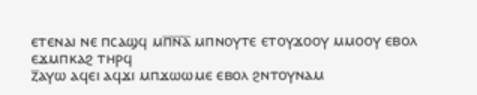ⲉⲧⲉⲛⲁⲓ ⲛⲉ ⲡⲥⲁϣϥ ⲙⲡ̅ⲛ̅ⲁ̅ ⲙⲡⲛⲟⲩⲧⲉ ⲉⲧⲟⲩϫⲟⲟⲩ ⲙⲙⲟⲟⲩ ⲉⲃⲟⲗ ⲉϫⲙⲡⲕⲁϩ ⲧⲏⲣϥ
ⲍ̅ⲁⲩⲱ ⲁϥⲉⲓ ⲁϥϫⲓ ⲙⲡϫⲱⲱⲙⲉ ⲉⲃⲟⲗ ϩⲛⲧⲟⲩⲛⲁⲙ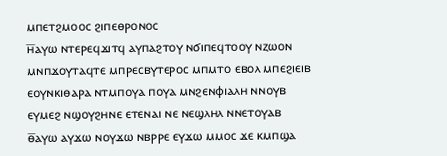ⲙⲡⲉⲧϩⲙⲟⲟⲥ ϩⲓⲡⲉⲑⲣⲟⲛⲟⲥ
ⲏ̅ⲁⲩⲱ ⲛⲧⲉⲣⲉϥϫⲓⲧϥ ⲁⲩⲡⲁϩⲧⲟⲩ ⲛϭⲓⲡⲉϥⲧⲟⲟⲩ ⲛⲍⲱⲟⲛ ⲙⲛⲡϫⲟⲩⲧⲁϥⲧⲉ ⲙⲡⲣⲉⲥⲃⲩⲧⲉⲣⲟⲥ ⲙⲡⲙⲧⲟ ⲉⲃⲟⲗ ⲙⲡⲉϩⲓⲉⲓⲃ ⲉⲟⲩⲛⲕⲓⲑⲁⲣⲁ ⲛⲧⲙⲡⲟⲩⲁ ⲡⲟⲩⲁ ⲙⲛϩⲉⲛⲫⲓⲁⲗⲏ ⲛⲛⲟⲩⲃ ⲉⲩⲙⲉϩ ⲛϣⲟⲩϩⲏⲛⲉ ⲉⲧⲉⲛⲁⲓ ⲛⲉ ⲛⲉϣⲗⲏⲗ ⲛⲛⲉⲧⲟⲩⲁⲃ
ⲑ̅ⲁⲩⲱ ⲁⲩϫⲱ ⲛⲟⲩϫⲱ ⲛⲃⲣⲣⲉ ⲉⲩϫⲱ ⲙⲙⲟⲥ ϫⲉ ⲕⲙⲡϣⲁ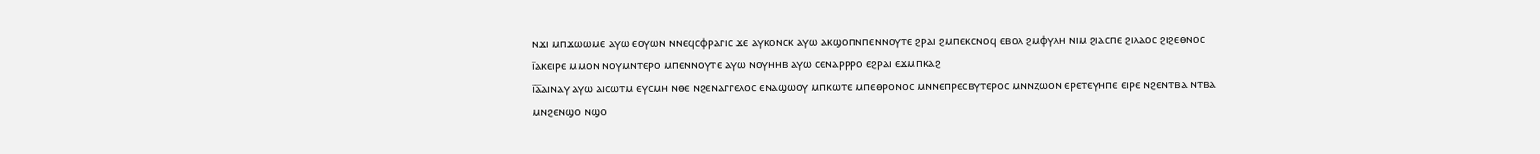ⲛϫⲓ ⲙⲡϫⲱⲱⲙⲉ ⲁⲩⲱ ⲉⲟⲩⲱⲛ ⲛⲛⲉϥⲥⲫⲣⲁⲅⲓⲥ ϫⲉ ⲁⲩⲕⲟⲛⲥⲕ ⲁⲩⲱ ⲁⲕϣⲟⲡⲛⲡⲉⲛⲛⲟⲩⲧⲉ ϩⲣⲁⲓ ϩⲙⲡⲉⲕⲥⲛⲟϥ ⲉⲃⲟⲗ ϩⲙⲫⲩⲗⲏ ⲛⲓⲙ ϩⲓⲁⲥⲡⲉ ϩⲓⲗⲁⲟⲥ ϩⲓϩⲉⲑⲛⲟⲥ
ⲓ̅ⲁⲕⲉⲓⲣⲉ ⲙⲙⲟⲛ ⲛⲟⲩⲙⲛⲧⲉⲣⲟ ⲙⲡⲉⲛⲛⲟⲩⲧⲉ ⲁⲩⲱ ⲛⲟⲩⲏⲏⲃ ⲁⲩⲱ ⲥⲉⲛⲁⲣⲣⲣⲟ ⲉϩⲣⲁⲓ ⲉϫⲙⲡⲕⲁϩ
ⲓ̅ⲁ̅ⲁⲓⲛⲁⲩ ⲁⲩⲱ ⲁⲓⲥⲱⲧⲙ ⲉⲩⲥⲙⲏ ⲛⲑⲉ ⲛϩⲉⲛⲁⲅⲅⲉⲗⲟⲥ ⲉⲛⲁϣⲱⲟⲩ ⲙⲡⲕⲱⲧⲉ ⲙⲡⲉⲑⲣⲟⲛⲟⲥ ⲙⲛⲛⲉⲡⲣⲉⲥⲃⲩⲧⲉⲣⲟⲥ ⲙⲛⲛⲍⲱⲟⲛ ⲉⲣⲉⲧⲉⲩⲏⲡⲉ ⲉⲓⲣⲉ ⲛϩⲉⲛⲧⲃⲁ ⲛⲧⲃⲁ ⲙⲛϩⲉⲛϣⲟ ⲛϣⲟ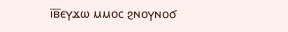ⲓ̅ⲃ̅ⲉⲩϫⲱ ⲙⲙⲟⲥ ϩⲛⲟⲩⲛⲟϭ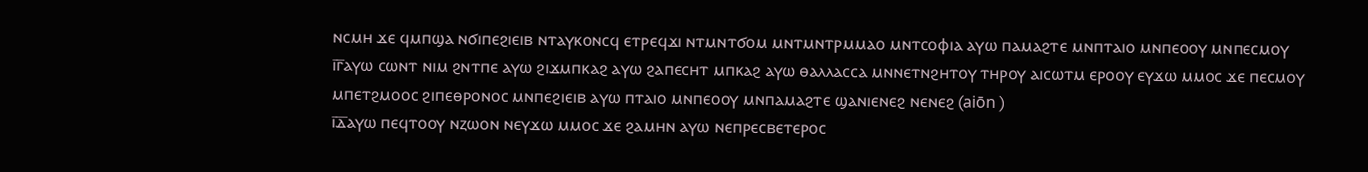ⲛⲥⲙⲏ ϫⲉ ϥⲙⲡϣⲁ ⲛϭⲓⲡⲉϩⲓⲉⲓⲃ ⲛⲧⲁⲩⲕⲟⲛⲥϥ ⲉⲧⲣⲉϥϫⲓ ⲛⲧⲙⲛⲧϭⲟⲙ ⲙⲛⲧⲙⲛⲧⲣⲙⲙⲁⲟ ⲙⲛⲧⲥⲟⲫⲓⲁ ⲁⲩⲱ ⲡⲁⲙⲁϩⲧⲉ ⲙⲛⲡⲧⲁⲓⲟ ⲙⲛⲡⲉⲟⲟⲩ ⲙⲛⲡⲉⲥⲙⲟⲩ
ⲓ̅ⲅ̅ⲁⲩⲱ ⲥⲱⲛⲧ ⲛⲓⲙ ϩⲛⲧⲡⲉ ⲁⲩⲱ ϩⲓϫⲙⲡⲕⲁϩ ⲁⲩⲱ ϩⲁⲡⲉⲥⲏⲧ ⲙⲡⲕⲁϩ ⲁⲩⲱ ⲑⲁⲗⲗⲁⲥⲥⲁ ⲙⲛⲛⲉⲧⲛϩⲏⲧⲟⲩ ⲧⲏⲣⲟⲩ ⲁⲓⲥⲱⲧⲙ ⲉⲣⲟⲟⲩ ⲉⲩϫⲱ ⲙⲙⲟⲥ ϫⲉ ⲡⲉⲥⲙⲟⲩ ⲙⲡⲉⲧϩⲙⲟⲟⲥ ϩⲓⲡⲉⲑⲣⲟⲛⲟⲥ ⲙⲛⲡⲉϩⲓⲉⲓⲃ ⲁⲩⲱ ⲡⲧⲁⲓⲟ ⲙⲛⲡⲉⲟⲟⲩ ⲙⲛⲡⲁⲙⲁϩⲧⲉ ϣⲁⲛⲓⲉⲛⲉϩ ⲛⲉⲛⲉϩ (aiōn )
ⲓ̅ⲇ̅ⲁⲩⲱ ⲡⲉϥⲧⲟⲟⲩ ⲛⲍⲱⲟⲛ ⲛⲉⲩϫⲱ ⲙⲙⲟⲥ ϫⲉ ϩⲁⲙⲏⲛ ⲁⲩⲱ ⲛⲉⲡⲣⲉⲥⲃⲉⲧⲉⲣⲟⲥ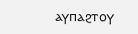ⲁⲩⲡⲁϩⲧⲟⲩ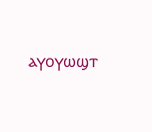ⲁⲩⲟⲩⲱϣⲧ